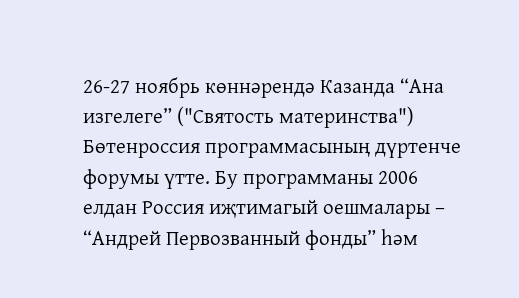26-27 ноябрь көннәрендә Казанда “Ана изгелеге” ("Святость материнства") Бөтенроссия программасының дүртенче форумы үтте. Бу программаны 2006 елдан Россия иҗтимагый оешмалары – “Андрей Первозванный фонды” һәм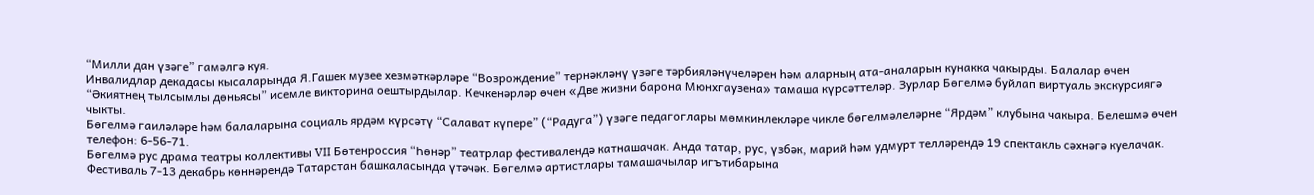“Милли дан үзәге” гамәлгә куя.
Инвалидлар декадасы кысаларында Я.Гашек музее хезмәткәрләре “Возрождение” тернәкләнү үзәге тәрбияләнүчеләрен һәм аларның ата-аналарын кунакка чакырды. Балалар өчен “Әкиятнең тылсымлы дөньясы” исемле викторина оештырдылар. Кечкенәрләр өчен «Две жизни барона Мюнхгаузена» тамаша күрсәттеләр. Зурлар Бөгелмә буйлап виртуаль экскурсиягә чыкты.
Бөгелмә гаиләләре һәм балаларына социаль ярдәм күрсәтү “Салават күпере” (“Радуга”) үзәге педагоглары мөмкинлекләре чикле бөгелмәлеләрне “Ярдәм” клубына чакыра. Белешмә өчен телефон: 6-56-71.
Бөгелмә рус драма театры коллективы VII Бөтенроссия “Һөнәр” театрлар фестивалендә катнашачак. Анда татар, рус, үзбәк, марий һәм удмурт телләрендә 19 спектакль сәхнәгә куелачак. Фестиваль 7-13 декабрь көннәрендә Татарстан башкаласында үтәчәк. Бөгелмә артистлары тамашачылар игътибарына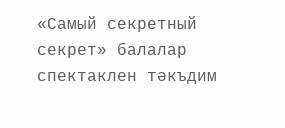«Самый секретный секрет» балалар спектаклен тәкъдим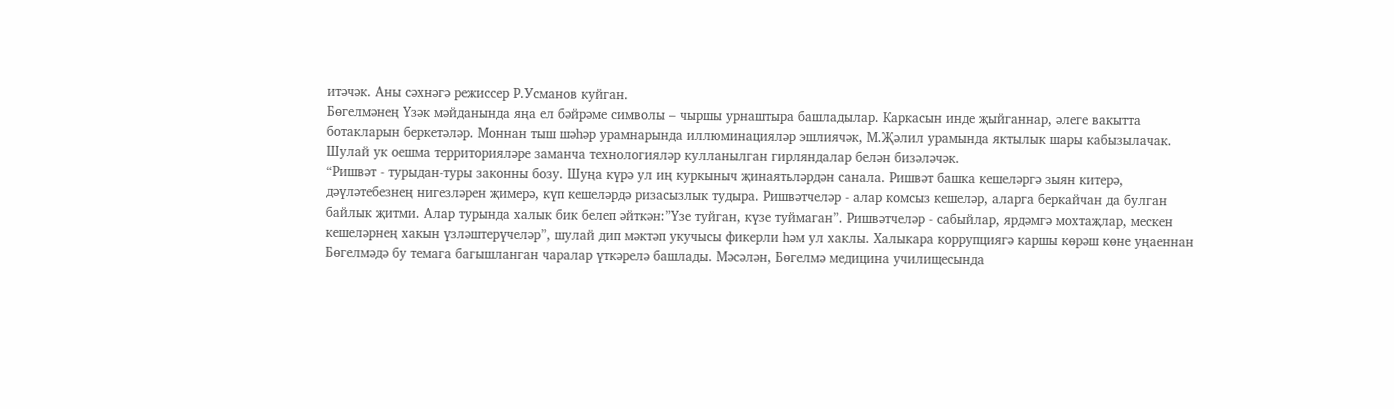итәчәк. Аны сәхнәгә режиссер Р.Усманов куйган.
Бөгелмәнең Үзәк мәйданында яңа ел бәйрәме символы – чыршы урнаштыра башладылар. Каркасын инде җыйганнар, әлеге вакытта ботакларын беркетәләр. Моннан тыш шәһәр урамнарында иллюминацияләр эшлиячәк, М.Җәлил урамында яктылык шары кабызылачак. Шулай ук оешма территорияләре заманча технологияләр кулланылган гирляндалар белән бизәләчәк.
“Ришвәт - турыдан-туры законны бозу. Шуңа күрә ул иң куркыныч җинаятьләрдән санала. Ришвәт башка кешеләргә зыян китерә, дәүләтебезнең нигезләрен җимерә, күп кешеләрдә ризасызлык тудыра. Ришвәтчеләр - алар комсыз кешеләр, аларга беркайчан да булган байлык җитми. Алар турында халык бик белеп әйткән:”Үзе туйган, күзе туймаган”. Ришвәтчеләр - сабыйлар, ярдәмгә мохтаҗлар, мескен кешеләрнең хакын үзләштерүчеләр”, шулай дип мәктәп укучысы фикерли һәм ул хаклы. Халыкара коррупциягә каршы көрәш көне уңаеннан Бөгелмәдә бу темага багышланган чаралар үткәрелә башлады. Мәсәлән, Бөгелмә медицина училищесында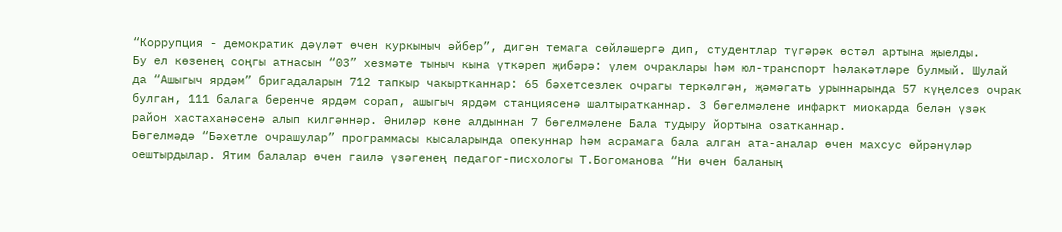“Коррупция - демократик дәүләт өчен куркыныч әйбер”, дигән темага сөйләшергә дип, студентлар түгәрәк өстәл артына җыелды.
Бу ел көзенең соңгы атнасын “03” хезмәте тыныч кына үткәреп җибәрә: үлем очраклары һәм юл-транспорт һәлакәтләре булмый. Шулай да “Ашыгыч ярдәм” бригадаларын 712 тапкыр чакыртканнар: 65 бәхетсезлек очрагы теркәлгән, җәмәгать урыннарында 57 күңелсез очрак булган, 111 балага беренче ярдәм сорап, ашыгыч ярдәм станциясенә шалтыратканнар. 3 бөгелмәлене инфаркт миокарда белән үзәк район хастаханәсенә алып килгәннәр. Әниләр көне алдыннан 7 бөгелмәлене Бала тудыру йортына озатканнар.
Бөгелмәдә “Бәхетле очрашулар” программасы кысаларында опекуннар һәм асрамага бала алган ата-аналар өчен махсус өйрәнүләр оештырдылар. Ятим балалар өчен гаилә үзәгенең педагог-писхологы Т.Богоманова “Ни өчен баланың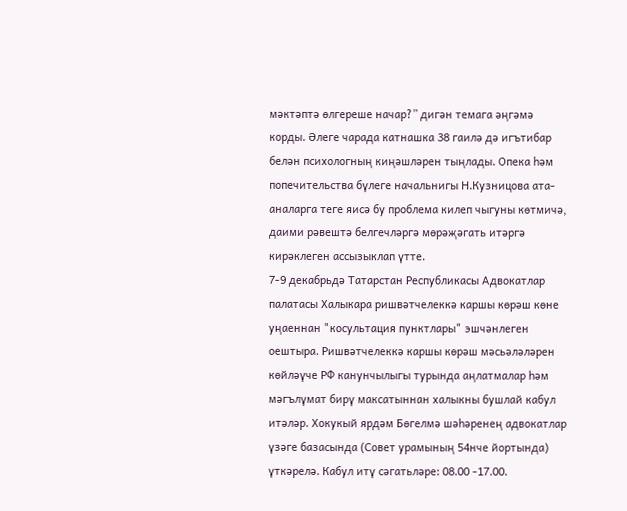мәктәптә өлгереше начар?” дигән темага әңгәмә корды. Әлеге чарада катнашка 38 гаилә дә игътибар белән психологның киңәшләрен тыңлады. Опека һәм попечительства бүлеге начальнигы Н.Кузницова ата-аналарга теге яисә бу проблема килеп чыгуны көтмичә, даими рәвештә белгечләргә мөрәҗәгать итәргә кирәклеген ассызыклап үтте.
7-9 декабрьдә Татарстан Республикасы Адвокатлар палатасы Халыкара ришвәтчелеккә каршы көрәш көне уңаеннан "косультация пунктлары" эшчәнлеген оештыра. Ришвәтчелеккә каршы көрәш мәсьәләләрен көйләүче РФ канунчылыгы турында аңлатмалар һәм мәгълүмат бирү максатыннан халыкны бушлай кабул итәләр. Хокукый ярдәм Бөгелмә шәһәренең адвокатлар үзәге базасында (Совет урамының 54нче йортында) үткәрелә. Кабул итү сәгатьләре: 08.00 -17.00.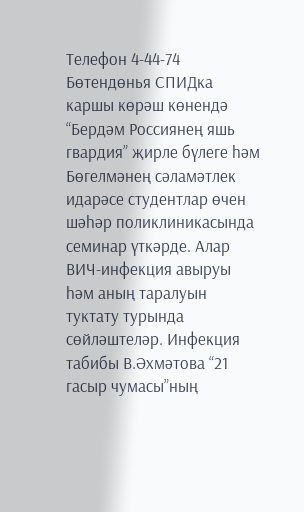Телефон 4-44-74
Бөтендөнья СПИДка каршы көрәш көнендә “Бердәм Россиянең яшь гвардия” җирле бүлеге һәм Бөгелмәнең сәламәтлек идарәсе студентлар өчен шәһәр поликлиникасында семинар үткәрде. Алар ВИЧ-инфекция авыруы һәм аның таралуын туктату турында сөйләштеләр. Инфекция табибы В.Әхмәтова “21 гасыр чумасы”ның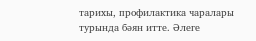тарихы, профилактика чаралары турында бәян итте. Әлеге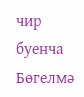чир буенча Бөгелмә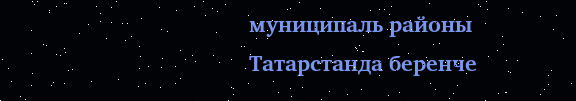муниципаль районы Татарстанда беренче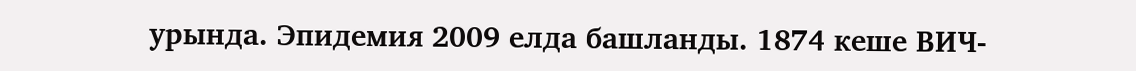урында. Эпидемия 2009 елда башланды. 1874 кеше ВИЧ-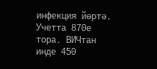инфекция йөртә. Учетта 870е тора. ВИЧтан инде 450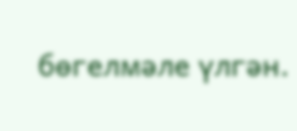бөгелмәле үлгән.